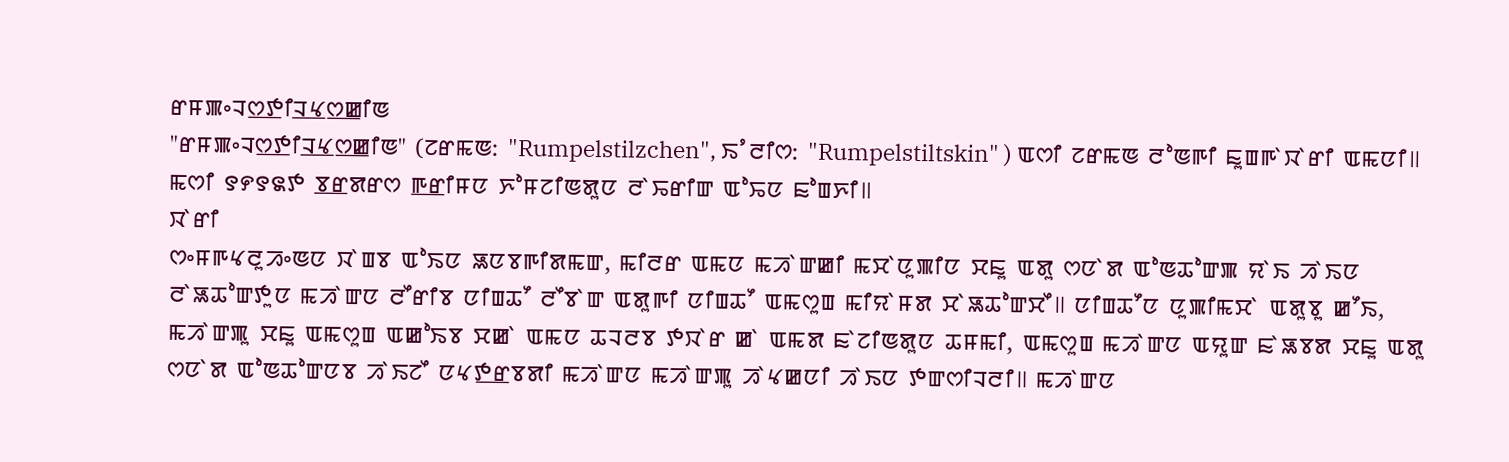ꯔꯝꯄꯦꯜꯁ꯭ꯇꯤꯜ꯭ꯠꯁ꯭ꯀꯤꯟ
"ꯔꯝꯄꯦꯜꯁ꯭ꯇꯤꯜ꯭ꯠꯁ꯭ꯀꯤꯟ" (ꯖꯔꯃꯟ: "Rumpelstilzchen", ꯏꯪꯂꯤꯁ: "Rumpelstiltskin" ) ꯑꯁꯤ ꯖꯔꯃꯟ ꯂꯣꯟꯒꯤ ꯐꯨꯡꯒꯥꯋꯥꯔꯤ ꯑꯃꯅꯤ꯫ ꯃꯁꯤ ꯱꯸꯱꯲ꯇ ꯕ꯭ꯔꯗꯔꯁ ꯒ꯭ꯔꯤꯝꯅ ꯈꯣꯝꯖꯤꯟꯗꯨꯅ ꯂꯥꯢꯔꯤꯛ ꯑꯣꯢꯅ ꯐꯣꯡꯈꯤ꯫
ꯋꯥꯔꯤ
ꯁꯦꯝꯒꯠꯂꯨꯍꯦꯟꯅ ꯋꯥꯡꯕ ꯑꯣꯏꯅ ꯎꯅꯕꯒꯤꯗꯃꯛ, ꯃꯤꯂꯔ ꯑꯃꯅ ꯃꯍꯥꯛꯀꯤ ꯃꯆꯥꯅꯨꯄꯤꯅ ꯆꯐꯨ ꯑꯗꯨ ꯁꯅꯥꯗ ꯑꯣꯟꯊꯣꯛꯄ ꯌꯥꯏ ꯍꯥꯏꯅ ꯂꯥꯎꯊꯣꯛꯇꯨꯅ ꯃꯍꯥꯛꯅ ꯂꯩꯔꯤꯕ ꯅꯤꯡꯊꯧ ꯂꯩꯕꯥꯛ ꯑꯗꯨꯒꯤ ꯅꯤꯡꯊꯧ ꯑꯃꯁꯨꯡ ꯃꯤꯌꯥꯝꯗ ꯆꯥꯎꯊꯣꯛꯆꯩ꯫ ꯅꯤꯡꯊꯧꯅ ꯅꯨꯄꯤꯃꯆꯥ ꯑꯗꯨꯕꯨ ꯀꯧꯏ, ꯃꯍꯥꯛꯄꯨ ꯆꯐꯨ ꯑꯃꯁꯨꯡ ꯑꯀꯣꯏꯕ ꯆꯀꯥ ꯑꯃꯅ ꯊꯜꯂꯕ ꯇꯋꯥꯔ ꯀꯥ ꯑꯃꯗ ꯐꯥꯖꯤꯟꯗꯨꯅ ꯊꯝꯃꯤ, ꯑꯃꯁꯨꯡ ꯃꯍꯥꯛꯅ ꯑꯌꯨꯛ ꯐꯥꯎꯕꯗ ꯆꯐꯨ ꯑꯗꯨ ꯁꯅꯥꯗ ꯑꯣꯟꯊꯣꯛꯅꯕ ꯍꯥꯏꯖꯩ ꯅꯠꯇ꯭ꯔꯕꯗꯤ ꯃꯍꯥꯛꯅ ꯃꯍꯥꯛꯄꯨ ꯍꯥꯠꯀꯅꯤ ꯍꯥꯏꯅ ꯇꯛꯁꯤꯜꯂꯤ꯫ ꯃꯍꯥꯛꯅ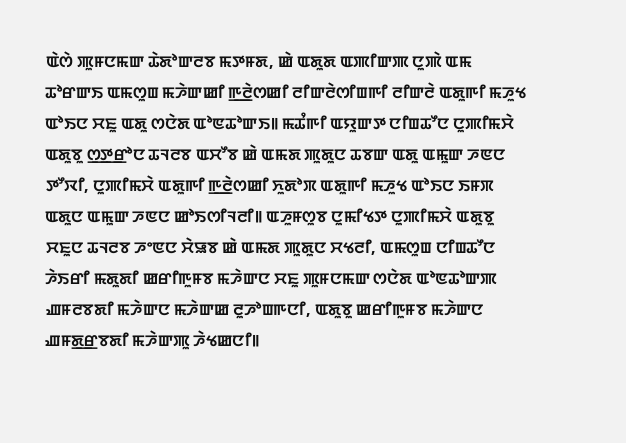ꯑꯥꯁꯥ ꯄꯨꯝꯅꯃꯛ ꯊꯥꯗꯣꯛꯂꯕ ꯃꯇꯝꯗ, ꯀꯥ ꯑꯗꯨꯗ ꯑꯄꯤꯛꯄ ꯅꯨꯄꯥ ꯑꯃ ꯊꯣꯔꯛꯏ ꯑꯃꯁꯨꯡ ꯃꯍꯥꯛꯀꯤ ꯒ꯭ꯂꯥꯁꯀꯤ ꯂꯤꯛꯂꯥꯁꯤꯡꯒꯤ ꯂꯤꯛꯂꯥ ꯑꯗꯨꯒꯤ ꯃꯍꯨꯠ ꯑꯣꯏꯅ ꯆꯐꯨ ꯑꯗꯨ ꯁꯅꯥꯗ ꯑꯣꯟꯊꯣꯛꯏ꯫ ꯃꯊꯪꯒꯤ ꯑꯌꯨꯛꯇ ꯅꯤꯡꯊꯧꯅ ꯅꯨꯄꯤꯃꯆꯥ ꯑꯗꯨꯕꯨ ꯁ꯭ꯇ꯭ꯔꯣꯅ ꯊꯜꯂꯕ ꯑꯆꯧꯕ ꯀꯥ ꯑꯃꯗ ꯄꯨꯗꯨꯅ ꯊꯕꯛ ꯑꯗꯨ ꯑꯃꯨꯛ ꯍꯟꯅ ꯇꯧꯋꯤ, ꯅꯨꯄꯤꯃꯆꯥ ꯑꯗꯨꯒꯤ ꯒ꯭ꯂꯥꯁꯀꯤ ꯈꯨꯗꯣꯞ ꯑꯗꯨꯒꯤ ꯃꯍꯨꯠ ꯑꯣꯏꯅ ꯏꯝꯞ ꯑꯗꯨꯅ ꯑꯃꯨꯛ ꯍꯟꯅ ꯀꯣꯏꯁꯤꯜꯂꯤ꯫ ꯑꯍꯨꯝꯁꯨꯕ ꯅꯨꯃꯤꯠꯇ ꯅꯨꯄꯤꯃꯆꯥ ꯑꯗꯨꯕꯨ ꯆꯐꯨꯅ ꯊꯜꯂꯕ ꯍꯦꯟꯅ ꯆꯥꯎꯕ ꯀꯥ ꯑꯃꯗ ꯄꯨꯗꯨꯅ ꯆꯠꯂꯤ, ꯑꯃꯁꯨꯡ ꯅꯤꯡꯊꯧꯅ ꯍꯥꯏꯔꯤ ꯃꯗꯨꯗꯤ ꯀꯔꯤꯒꯨꯝꯕ ꯃꯍꯥꯛꯅ ꯆꯐꯨ ꯄꯨꯝꯅꯃꯛ ꯁꯅꯥꯗ ꯑꯣꯟꯊꯣꯛꯄ ꯉꯝꯂꯕꯗꯤ ꯃꯍꯥꯛꯅ ꯃꯍꯥꯛꯀ ꯂꯨꯍꯣꯡꯒꯅꯤ, ꯑꯗꯨꯕꯨ ꯀꯔꯤꯒꯨꯝꯕ ꯃꯍꯥꯛꯅ ꯉꯝꯗ꯭ꯔꯕꯗꯤ ꯃꯍꯥꯛꯄꯨ ꯍꯥꯠꯀꯅꯤ꯫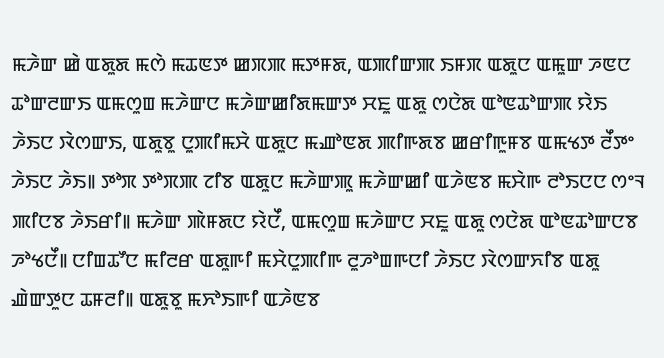ꯃꯍꯥꯛ ꯀꯥ ꯑꯗꯨꯗ ꯃꯁꯥ ꯃꯊꯟꯇ ꯀꯞꯄ ꯃꯇꯝꯗ, ꯑꯄꯤꯛꯄ ꯏꯝꯞ ꯑꯗꯨꯅ ꯑꯃꯨꯛ ꯍꯟꯅ ꯊꯣꯛꯂꯛꯏ ꯑꯃꯁꯨꯡ ꯃꯍꯥꯛꯅ ꯃꯍꯥꯛꯀꯤꯗꯃꯛꯇ ꯆꯐꯨ ꯑꯗꯨ ꯁꯅꯥꯗ ꯑꯣꯟꯊꯣꯛꯄ ꯌꯥꯏ ꯍꯥꯏꯅ ꯋꯥꯁꯛꯏ, ꯑꯗꯨꯕꯨ ꯅꯨꯄꯤꯃꯆꯥ ꯑꯗꯨꯅ ꯃꯉꯣꯟꯗ ꯄꯤꯒꯗꯕ ꯀꯔꯤꯒꯨꯝꯕ ꯑꯃꯠꯇ ꯂꯩꯇꯦ ꯍꯥꯏꯅ ꯍꯥꯏ꯫ ꯇꯣꯞ ꯇꯣꯞꯄ ꯖꯤꯕ ꯑꯗꯨꯅ ꯃꯍꯥꯛꯄꯨ ꯃꯍꯥꯛꯀꯤ ꯑꯍꯥꯟꯕ ꯃꯆꯥꯒ ꯂꯣꯏꯅꯅ ꯁꯦꯜ ꯄꯤꯅꯕ ꯍꯥꯏꯔꯤ꯫ ꯃꯍꯥꯛ ꯄꯥꯝꯗꯅ ꯌꯥꯅꯩ, ꯑꯃꯁꯨꯡ ꯃꯍꯥꯛꯅ ꯆꯐꯨ ꯑꯗꯨ ꯁꯅꯥꯗ ꯑꯣꯟꯊꯣꯛꯅꯕ ꯍꯣꯠꯅꯩ꯫ ꯅꯤꯡꯊꯧꯅ ꯃꯤꯂꯔ ꯑꯗꯨꯒꯤ ꯃꯆꯥꯅꯨꯄꯤꯒ ꯂꯨꯍꯣꯡꯒꯅꯤ ꯍꯥꯏꯅ ꯋꯥꯁꯛꯈꯤꯕ ꯑꯗꯨ ꯉꯥꯛꯇꯨꯅ ꯊꯝꯂꯤ꯫ ꯑꯗꯨꯕꯨ ꯃꯈꯣꯏꯒꯤ ꯑꯍꯥꯟꯕ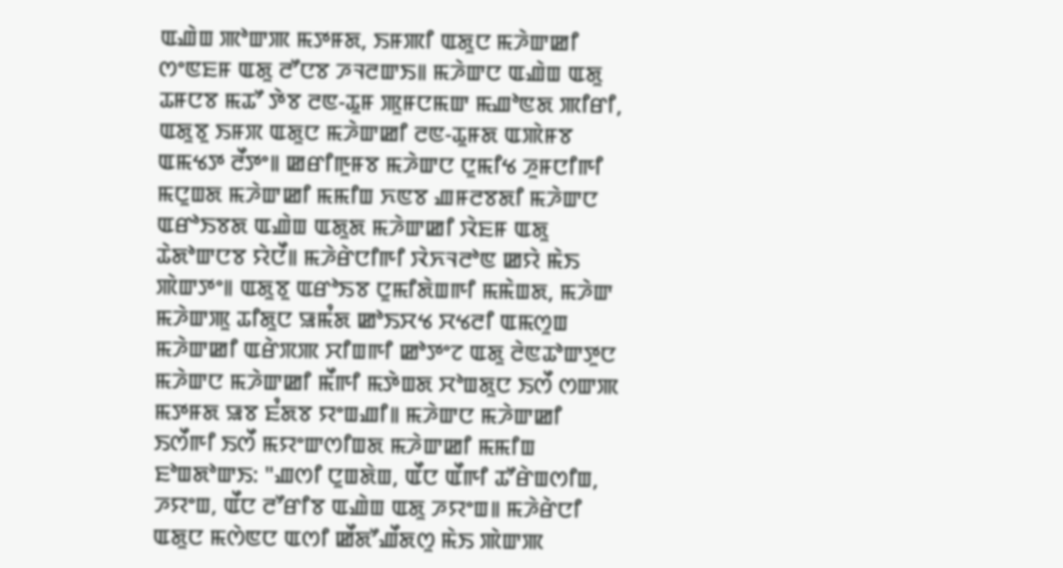ꯑꯉꯥꯡ ꯄꯣꯛꯄ ꯃꯇꯝꯗ, ꯏꯝꯄꯤ ꯑꯗꯨꯅ ꯃꯍꯥꯛꯀꯤ ꯁꯦꯟꯐꯝ ꯑꯗꯨ ꯂꯧꯅꯕ ꯍꯜꯂꯛꯏ꯫ ꯃꯍꯥꯛꯅ ꯑꯉꯥꯡ ꯑꯗꯨ ꯊꯝꯅꯕ ꯃꯊꯧ ꯇꯥꯕ ꯂꯟ-ꯊꯨꯝ ꯄꯨꯝꯅꯃꯛ ꯃꯉꯣꯟꯗ ꯄꯤꯔꯤ, ꯑꯗꯨꯕꯨ ꯏꯝꯞ ꯑꯗꯨꯅ ꯃꯍꯥꯛꯀꯤ ꯂꯟ-ꯊꯨꯝꯗ ꯑꯄꯥꯝꯕ ꯑꯃꯠꯇ ꯂꯩꯇꯦ꯫ ꯀꯔꯤꯒꯨꯝꯕ ꯃꯍꯥꯛꯅ ꯅꯨꯃꯤꯠ ꯍꯨꯝꯅꯤꯒꯤ ꯃꯅꯨꯡꯗ ꯃꯍꯥꯛꯀꯤ ꯃꯃꯤꯡ ꯈꯟꯕ ꯉꯝꯂꯕꯗꯤ ꯃꯍꯥꯛꯅ ꯑꯔꯣꯏꯕꯗ ꯑꯉꯥꯡ ꯑꯗꯨꯗ ꯃꯍꯥꯛꯀꯤ ꯋꯥꯐꯝ ꯑꯗꯨ ꯊꯥꯗꯣꯛꯅꯕ ꯌꯥꯅꯩ꯫ ꯃꯍꯥꯔꯥꯅꯤꯒꯤ ꯋꯥꯈꯜꯂꯣꯟ ꯀꯌꯥ ꯃꯥꯏ ꯄꯥꯛꯇꯦ꯫ ꯑꯗꯨꯕꯨ ꯑꯔꯣꯏꯕ ꯅꯨꯃꯤꯗꯥꯡꯒꯤ ꯃꯃꯥꯡꯗ, ꯃꯍꯥꯛ ꯃꯍꯥꯛꯄꯨ ꯊꯤꯗꯨꯅ ꯎꯃꯪꯗ ꯀꯣꯏꯆꯠ ꯆꯠꯂꯤ ꯑꯃꯁꯨꯡ ꯃꯍꯥꯛꯀꯤ ꯑꯔꯥꯞꯄ ꯆꯤꯡꯒꯤ ꯀꯣꯇꯦꯖ ꯑꯗꯨ ꯂꯥꯟꯊꯣꯛꯇꯨꯅ ꯃꯍꯥꯛꯅ ꯃꯍꯥꯛꯀꯤ ꯃꯩꯒꯤ ꯃꯇꯥꯡꯗ ꯆꯣꯡꯗꯨꯅ ꯏꯁꯩ ꯁꯛꯄ ꯃꯇꯝꯗ ꯎꯕ ꯐꯪꯗꯕ ꯌꯦꯡꯉꯤ꯫ ꯃꯍꯥꯛꯅ ꯃꯍꯥꯛꯀꯤ ꯏꯁꯩꯒꯤ ꯏꯁꯩ ꯃꯌꯦꯛꯁꯤꯡꯗ ꯃꯍꯥꯛꯀꯤ ꯃꯃꯤꯡ ꯐꯣꯡꯗꯣꯛꯏ: "ꯉꯁꯤ ꯅꯨꯡꯗꯥꯡ, ꯑꯩꯅ ꯑꯩꯒꯤ ꯊꯧꯔꯥꯡꯁꯤꯡ, ꯍꯌꯦꯡ, ꯑꯩꯅ ꯂꯧꯔꯤꯕ ꯑꯉꯥꯡ ꯑꯗꯨ ꯍꯌꯦꯡ꯫ ꯃꯍꯥꯔꯥꯅꯤ ꯑꯗꯨꯅ ꯃꯁꯥꯟꯅ ꯑꯁꯤ ꯀꯩꯗꯧꯉꯩꯗꯁꯨ ꯃꯥꯏ ꯄꯥꯛꯄ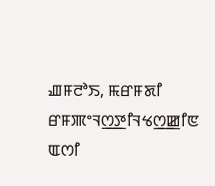ꯉꯝꯂꯣꯏ, ꯃꯔꯝꯗꯤ ꯔꯝꯄꯦꯜꯁ꯭ꯇꯤꯜꯠꯁ꯭ꯀꯤꯟ ꯑꯁꯤ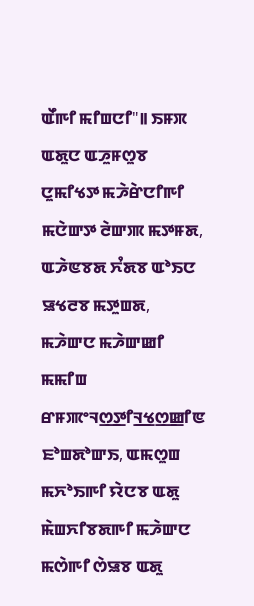ꯑꯩꯒꯤ ꯃꯤꯡꯅꯤ"꯫ ꯏꯝꯞ ꯑꯗꯨꯅ ꯑꯍꯨꯝꯁꯨꯕ ꯅꯨꯃꯤꯠꯇ ꯃꯍꯥꯔꯥꯅꯤꯒꯤ ꯃꯅꯥꯛꯇ ꯂꯥꯛꯄ ꯃꯇꯝꯗ, ꯑꯍꯥꯟꯕꯗ ꯈꯪꯗꯕ ꯑꯣꯏꯅ ꯎꯠꯂꯕ ꯃꯇꯨꯡꯗ, ꯃꯍꯥꯛꯅ ꯃꯍꯥꯛꯀꯤ ꯃꯃꯤꯡ ꯔꯝꯄꯦꯜꯁ꯭ꯇꯤꯜ꯭ꯠꯁ꯭ꯀꯤꯟ ꯐꯣꯡꯗꯣꯛꯏ, ꯑꯃꯁꯨꯡ ꯃꯈꯣꯏꯒꯤ ꯌꯥꯅꯕ ꯑꯗꯨ ꯃꯥꯡꯈꯤꯕꯗꯒꯤ ꯃꯍꯥꯛꯅ ꯃꯁꯥꯒꯤ ꯁꯥꯎꯕ ꯑꯗꯨ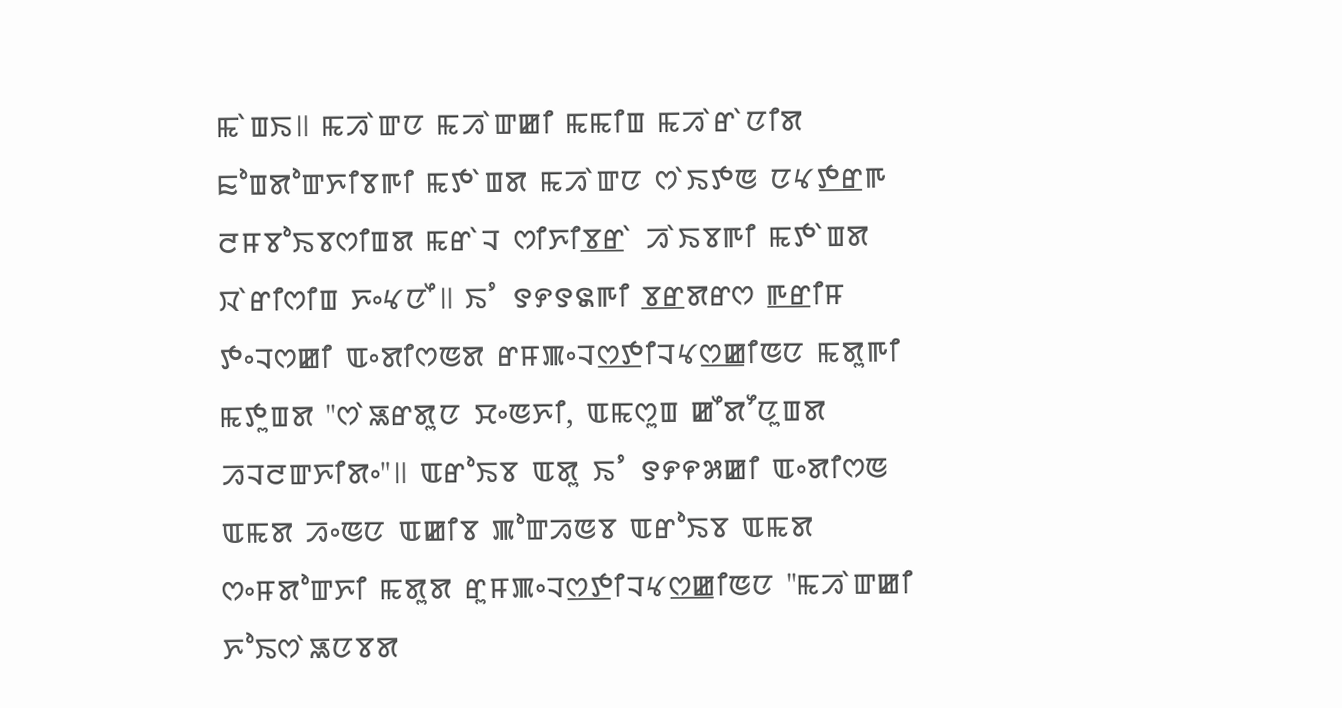ꯃꯥꯡꯏ꯫ ꯃꯍꯥꯛꯅ ꯃꯍꯥꯛꯀꯤ ꯃꯃꯤꯡ ꯃꯍꯥꯔꯥꯅꯤꯗ ꯐꯣꯡꯗꯣꯛꯈꯤꯕꯒꯤ ꯃꯇꯥꯡꯗ ꯃꯍꯥꯛꯅ ꯁꯥꯏꯇꯟ ꯅꯠꯇ꯭ꯔꯒ ꯂꯝꯕꯣꯏꯕꯁꯤꯡꯗ ꯃꯔꯥꯜ ꯁꯤꯈꯤꯕ꯭ꯔꯥ ꯍꯥꯏꯕꯒꯤ ꯃꯇꯥꯡꯗ ꯋꯥꯔꯤꯁꯤꯡ ꯈꯦꯠꯅꯩ꯫ ꯏꯪ ꯱꯸꯱꯲ꯒꯤ ꯕ꯭ꯔꯗꯔꯁ ꯒ꯭ꯔꯤꯝ ꯇꯦꯜꯁꯀꯤ ꯑꯦꯗꯤꯁꯟꯗ ꯔꯝꯄꯦꯜꯁ꯭ꯇꯤꯜꯠꯁ꯭ꯀꯤꯟꯅ ꯃꯗꯨꯒꯤ ꯃꯇꯨꯡꯗ "ꯁꯥꯎꯔꯗꯨꯅ ꯆꯦꯟꯈꯤ, ꯑꯃꯁꯨꯡ ꯀꯩꯗꯧꯅꯨꯡꯗ ꯍꯜꯂꯛꯈꯤꯗꯦ"꯫ ꯑꯔꯣꯏꯕ ꯑꯗꯨ ꯏꯪ ꯱꯸꯵꯷ꯀꯤ ꯑꯦꯗꯤꯁꯟ ꯑꯃꯗ ꯍꯦꯟꯅ ꯑꯀꯤꯕ ꯄꯣꯛꯍꯟꯕ ꯑꯔꯣꯏꯕ ꯑꯃꯗ ꯁꯦꯝꯗꯣꯛꯈꯤ ꯃꯗꯨꯗ ꯔꯨꯝꯄꯦꯜꯁ꯭ꯇꯤꯜꯠꯁ꯭ꯀꯤꯟꯅ "ꯃꯍꯥꯛꯀꯤ ꯈꯣꯏꯁꯥꯎꯅꯕꯗ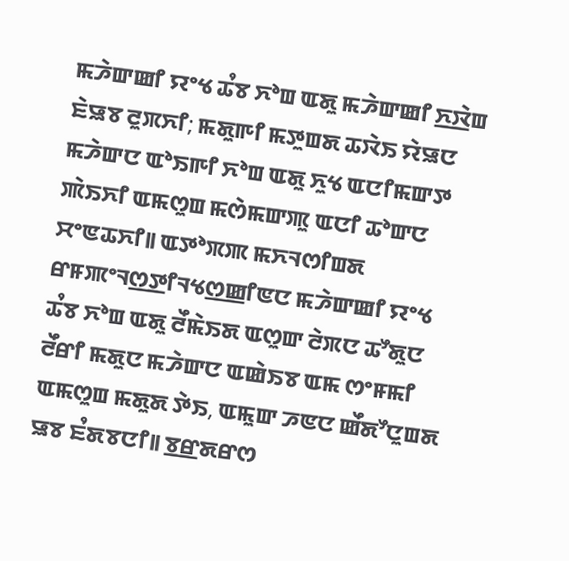ꯃꯍꯥꯛꯀꯤ ꯌꯦꯠ ꯊꯪꯕ ꯈꯣꯡ ꯑꯗꯨ ꯃꯍꯥꯛꯀꯤ ꯈ꯭ꯋꯥꯡ ꯐꯥꯎꯕ ꯂꯨꯞꯈꯤ; ꯃꯗꯨꯒꯤ ꯃꯇꯨꯡꯗ ꯊꯋꯥꯏ ꯌꯥꯎꯅ ꯃꯍꯥꯛꯅ ꯑꯣꯏꯒꯤ ꯈꯣꯡ ꯑꯗꯨ ꯈꯨꯠ ꯑꯅꯤꯃꯛꯇ ꯄꯥꯏꯈꯤ ꯑꯃꯁꯨꯡ ꯃꯁꯥꯃꯛꯄꯨ ꯑꯅꯤ ꯊꯣꯛꯅ ꯆꯦꯟꯊꯈꯤ꯫ ꯑꯇꯣꯞꯄ ꯃꯈꯜꯁꯤꯡꯗ ꯔꯝꯄꯦꯜꯁ꯭ꯇꯤꯜꯠꯁ꯭ꯀꯤꯟꯅ ꯃꯍꯥꯛꯀꯤ ꯌꯦꯠ ꯊꯪꯕ ꯈꯣꯡ ꯑꯗꯨ ꯂꯩꯃꯥꯏꯗ ꯑꯁꯨꯛ ꯂꯥꯞꯅ ꯊꯧꯗꯨꯅ ꯂꯩꯔꯤ ꯃꯗꯨꯅ ꯃꯍꯥꯛꯅ ꯑꯀꯥꯏꯕ ꯑꯃ ꯁꯦꯝꯃꯤ ꯑꯃꯁꯨꯡ ꯃꯗꯨꯗ ꯇꯥꯏ, ꯑꯃꯨꯛ ꯍꯟꯅ ꯀꯩꯗꯧꯅꯨꯡꯗ ꯎꯕ ꯐꯪꯗꯕꯅꯤ꯫ ꯕ꯭ꯔꯗꯔꯁ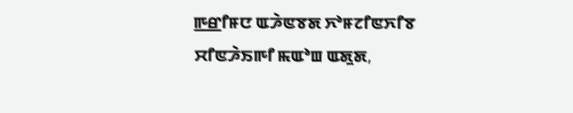ꯒ꯭ꯔꯤꯝꯅ ꯑꯍꯥꯟꯕꯗ ꯈꯣꯝꯖꯤꯟꯈꯤꯕ ꯆꯤꯟꯍꯥꯏꯒꯤ ꯃꯑꯣꯡ ꯑꯗꯨꯗ,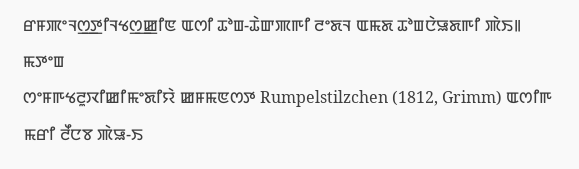ꯔꯝꯄꯦꯜꯁ꯭ꯇꯤꯜꯠꯁ꯭ꯀꯤꯟ ꯑꯁꯤ ꯊꯣꯡ-ꯊꯥꯛꯄꯒꯤ ꯂꯦꯗꯜ ꯑꯃꯗ ꯊꯣꯡꯅꯥꯎꯗꯒꯤ ꯄꯥꯏ꯫
ꯃꯇꯦꯡ
ꯁꯦꯝꯒꯠꯂꯨꯋꯤꯀꯤꯃꯦꯗꯤꯌꯥ ꯀꯝꯃꯟꯁꯇ Rumpelstilzchen (1812, Grimm) ꯑꯁꯤꯒ ꯃꯔꯤ ꯂꯩꯅꯕ ꯄꯥꯎ-ꯏ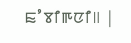ꯐꯪꯕꯤꯒꯅꯤ꯫ |